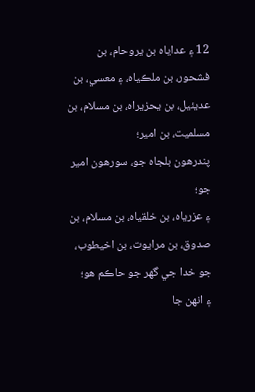12 ۽ عداياہ بن يروحام، بن فشحور، بن ملڪياہ، ۽ معسي، بن عديئيل، بن يحزيراہ، بن مسلام، بن مسلميت، بن امير؛
پندرهون بلجاہ جو، سورهون امير جو؛
۽ عزرياہ، بن خلقياہ، بن مسلام، بن صدوق، بن مرايوت، بن اخيطوب، جو خدا جي گهر جو حاڪم هو؛
۽ انهن جا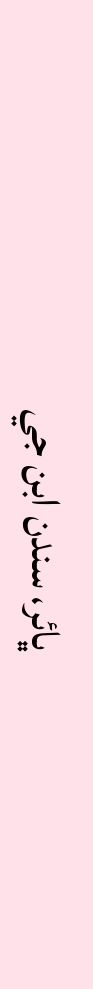ڀائر، سندن ابن جي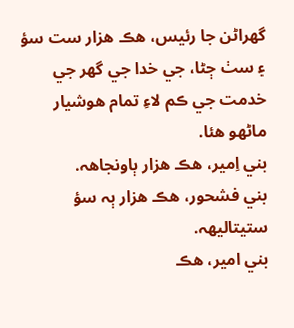گهراڻن جا رئيس، هڪ هزار ست سؤ ۽ سٺ ڄڻا، جي خدا جي گهر جي خدمت جي ڪم لاءِ تمام هوشيار ماڻهو هئا.
بني اِمير، هڪ هزار ٻاونجاهہ.
بني فشحور، هڪ هزار ٻہ سؤ ستيتاليهہ.
بني امير، هڪ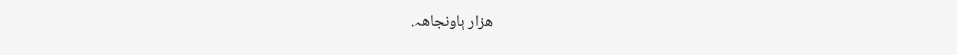هزار ٻاونجاهہ.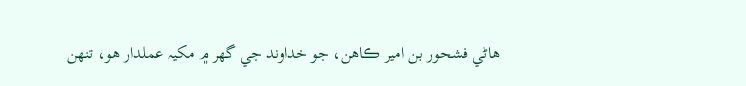هاڻي فشحور بن امير ڪاهن، جو خداوند جي گهر ۾ مکيہ عملدار هو، تنهن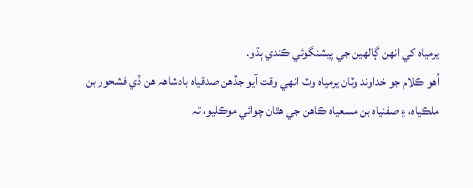يرمياہ کي انهن ڳالهين جي پيشنگوئي ڪندي ٻڌو.
اُهو ڪلام جو خداوند وٽان يرمياہ وٽ انهي وقت آيو جڏهن صدقياہ بادشاهہ هن ڏي فشحور بن ملڪياہ، ۽ صفنياہ بن مسعياہ ڪاهن جي هٿان چوائي موڪليو، تہ